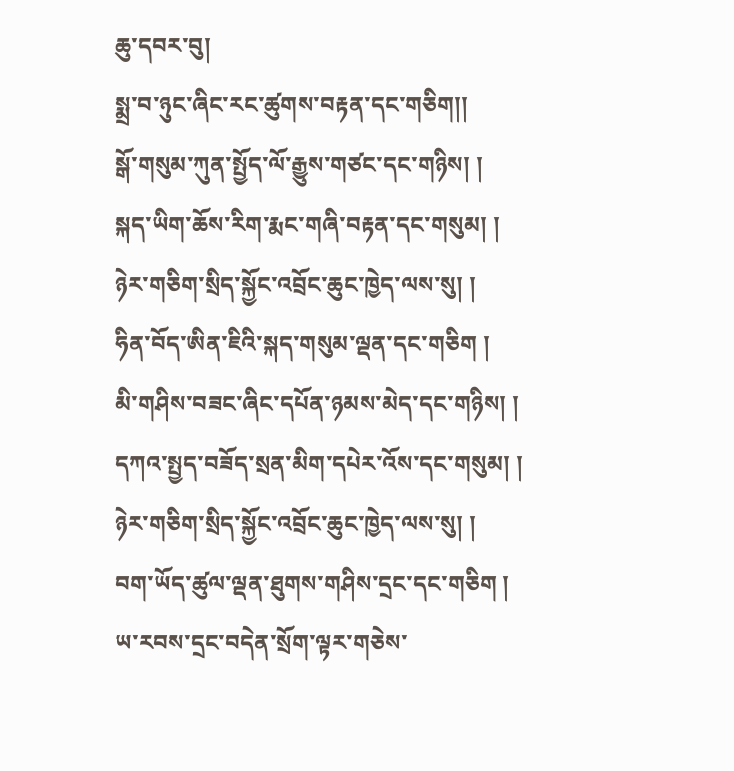ཆུ་དབར་བུ།
སྨྲ་བ་ཉུང་ཞིང་རང་ཚུགས་བརྟན་དང་གཅིག།།
སྒོ་གསུམ་ཀུན་སྤྱོད་ལོ་རྒྱུས་གཙང་དང་གཉིས། །
སྐད་ཡིག་ཆོས་རིག་རྨང་གཞི་བརྟན་དང་གསུམ། །
ཉེར་གཅིག་སྲིད་སྐྱོང་འབྲོང་ཆུང་ཁྱེད་ལས་སུ། །
ཧིན་བོད་ཨིན་ཇིའི་སྐད་གསུམ་ལྡན་དང་གཅིག །
མི་གཤིས་བཟང་ཞིང་དཔོན་ཉམས་མེད་དང་གཉིས། །
དཀའ་སྤྱད་བཟོད་སྲན་མིག་དཔེར་འོས་དང་གསུམ། །
ཉེར་གཅིག་སྲིད་སྐྱོང་འབྲོང་ཆུང་ཁྱེད་ལས་སུ། །
བག་ཡོད་ཚུལ་ལྡན་ཐུགས་གཤིས་དྲང་དང་གཅིག །
ཡ་རབས་དྲང་བདེན་སྲོག་ལྟར་གཅེས་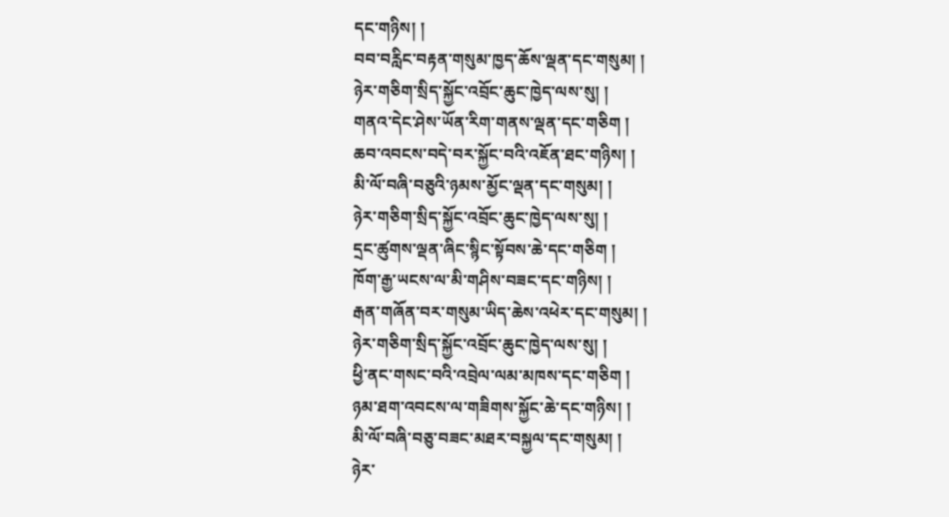དང་གཉིས། །
བབ་བརླིང་བརྟན་གསུམ་ཁྱད་ཆོས་ལྡན་དང་གསུམ། །
ཉེར་གཅིག་སྲིད་སྐྱོང་འབྲོང་ཆུང་ཁྱེད་ལས་སུ། །
གནའ་དེང་ཤེས་ཡོན་རིག་གནས་ལྡན་དང་གཅིག །
ཆབ་འབངས་བདེ་བར་སྐྱོང་བའི་འཇོན་ཐང་གཉིས། །
མི་ལོ་བཞི་བཅུའི་ཉམས་མྱོང་ལྡན་དང་གསུམ། །
ཉེར་གཅིག་སྲིད་སྐྱོང་འབྲོང་ཆུང་ཁྱེད་ལས་སུ། །
དྲང་ཚུགས་ལྡན་ཞིང་སྙིང་སྟོབས་ཆེ་དང་གཅིག །
ཁོག་རྒྱ་ཡངས་ལ་མི་གཤིས་བཟང་དང་གཉིས། །
རྒན་གཞོན་བར་གསུམ་ཡིད་ཆེས་འཕེར་དང་གསུམ། །
ཉེར་གཅིག་སྲིད་སྐྱོང་འབྲོང་ཆུང་ཁྱེད་ལས་སུ། །
ཕྱི་ནང་གསང་བའི་འབྲེལ་ལམ་མཁས་དང་གཅིག །
ཉམ་ཐག་འབངས་ལ་གཟིགས་སྐྱོང་ཆེ་དང་གཉིས། །
མི་ལོ་བཞི་བཅུ་བཟང་མཐར་བསྐྱལ་དང་གསུམ། །
ཉེར་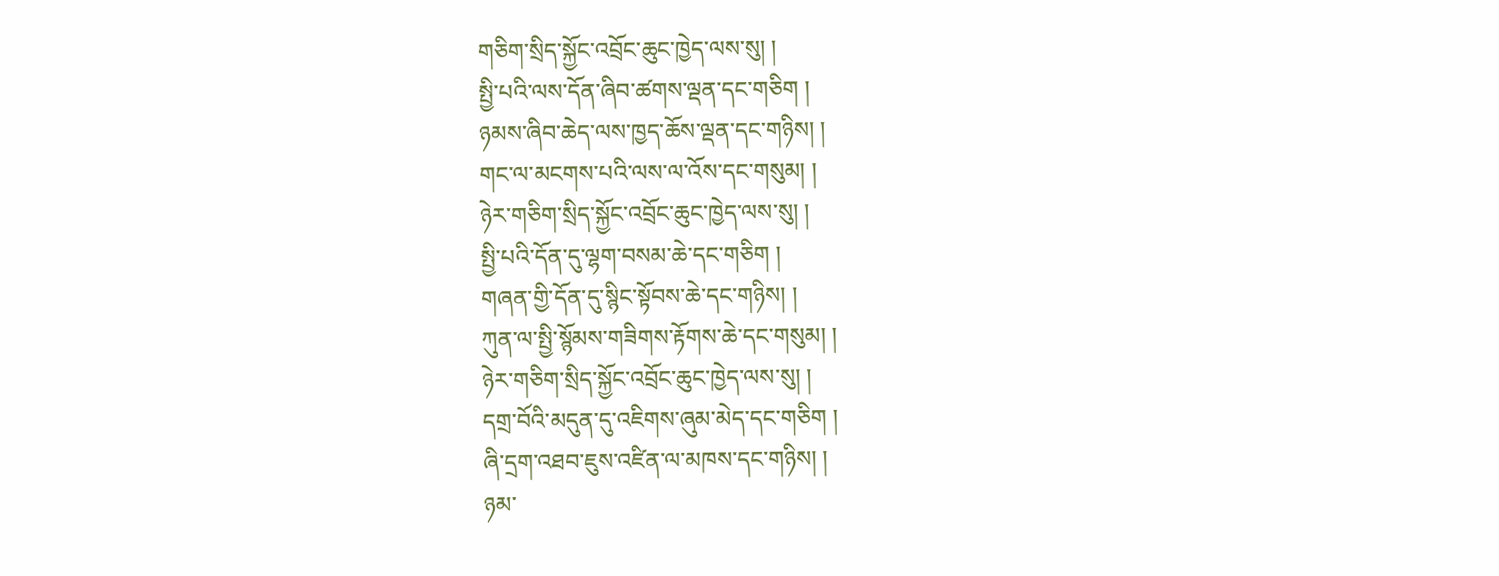གཅིག་སྲིད་སྐྱོང་འབྲོང་ཆུང་ཁྱེད་ལས་སུ། །
སྤྱི་པའི་ལས་དོན་ཞིབ་ཚགས་ལྡན་དང་གཅིག །
ཉམས་ཞིབ་ཆེད་ལས་ཁྱད་ཆོས་ལྡན་དང་གཉིས། །
གང་ལ་མངགས་པའི་ལས་ལ་འོས་དང་གསུམ། །
ཉེར་གཅིག་སྲིད་སྐྱོང་འབྲོང་ཆུང་ཁྱེད་ལས་སུ། །
སྤྱི་པའི་དོན་དུ་ལྷག་བསམ་ཆེ་དང་གཅིག །
གཞན་གྱི་དོན་དུ་སྙིང་སྟོབས་ཆེ་དང་གཉིས། །
ཀུན་ལ་སྤྱི་སྙོམས་གཟིགས་རྟོགས་ཆེ་དང་གསུམ། །
ཉེར་གཅིག་སྲིད་སྐྱོང་འབྲོང་ཆུང་ཁྱེད་ལས་སུ། །
དགྲ་བོའི་མདུན་དུ་འཇིགས་ཞུམ་མེད་དང་གཅིག །
ཞི་དྲག་འཐབ་ཇུས་འཛིན་ལ་མཁས་དང་གཉིས། །
ཉམ་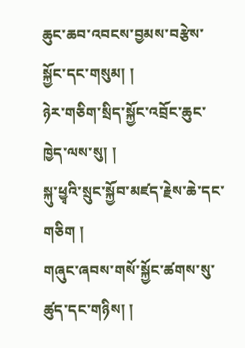ཆུང་ཆབ་འབངས་བྱམས་བརྩེས་སྐྱོང་དང་གསུམ། །
ཉེར་གཅིག་སྲིད་སྐྱོང་འབྲོང་ཆུང་ཁྱེད་ལས་སུ། །
སྐུ་ཕྱྭའི་སྲུང་སྐྱོབ་མཛད་རྗེས་ཆེ་དང་གཅིག །
གཞུང་ཞབས་གསོ་སྐྱོང་ཚགས་སུ་ཚུད་དང་གཉིས། །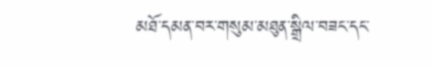མཐོ་དམན་བར་གསུམ་མཐུན་སྒྲིལ་བཟང་དང་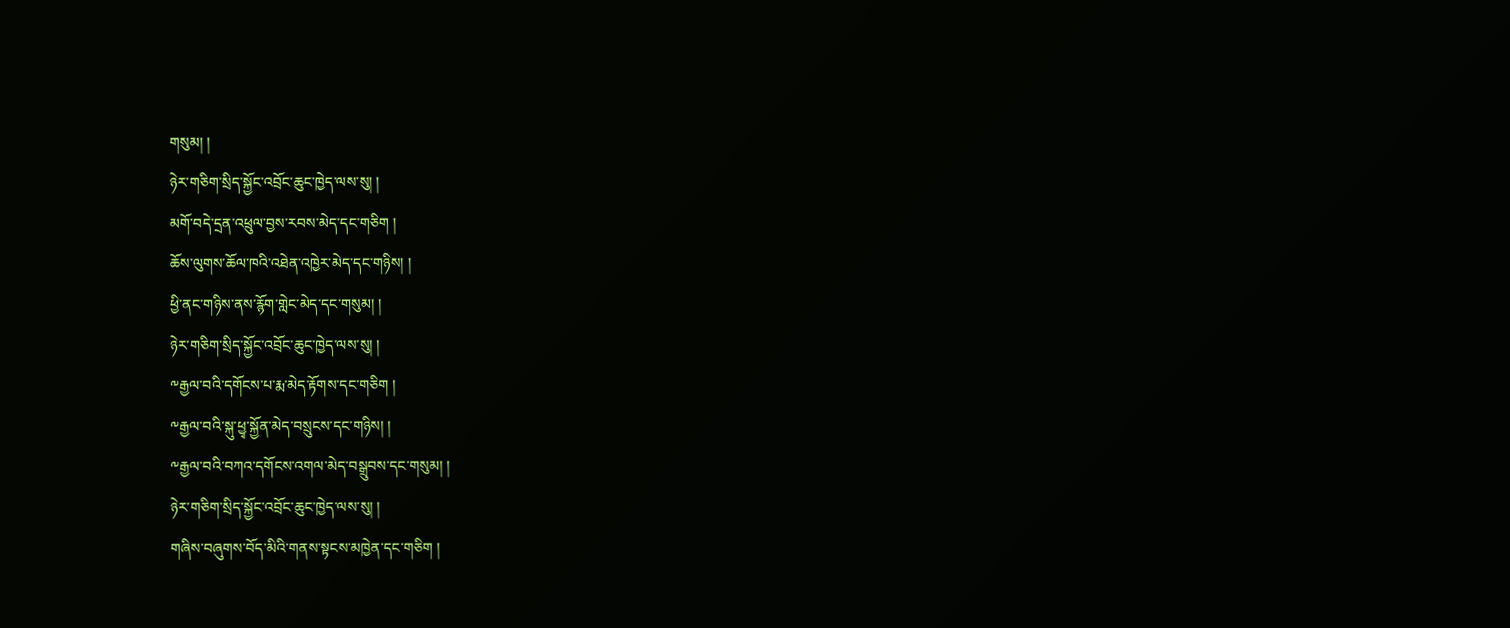གསུམ། །
ཉེར་གཅིག་སྲིད་སྐྱོང་འབྲོང་ཆུང་ཁྱེད་ལས་སུ། །
མགོ་བདེ་དྲན་འཕྲུལ་བྱས་རབས་མེད་དང་གཅིག །
ཆོས་ལུགས་ཆོལ་ཁའི་འཐེན་འཁྱེར་མེད་དང་གཉིས། །
ཕྱི་ནང་གཉིས་ནས་རྙོག་གླེང་མེད་དང་གསུམ། །
ཉེར་གཅིག་སྲིད་སྐྱོང་འབྲོང་ཆུང་ཁྱེད་ལས་སུ། །
༸རྒྱལ་བའི་དགོངས་པ་རྨ་མེད་རྟོགས་དང་གཅིག །
༸རྒྱལ་བའི་སྐུ་ཕྱྭ་སྐྱོན་མེད་བསྲུངས་དང་གཉིས། །
༸རྒྱལ་བའི་བཀའ་དགོངས་འགལ་མེད་བསྒྲུབས་དང་གསུམ། །
ཉེར་གཅིག་སྲིད་སྐྱོང་འབྲོང་ཆུང་ཁྱེད་ལས་སུ། །
གཞིས་བཞུགས་བོད་མིའི་གནས་སྟངས་མཁྱེན་དང་གཅིག །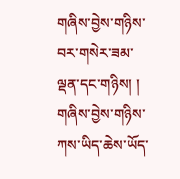གཞིས་བྱེས་གཉིས་བར་གསེར་ཟམ་ལྡན་དང་གཉིས། །
གཞིས་བྱེས་གཉིས་ཀས་ཡིད་ཆེས་ཡོད་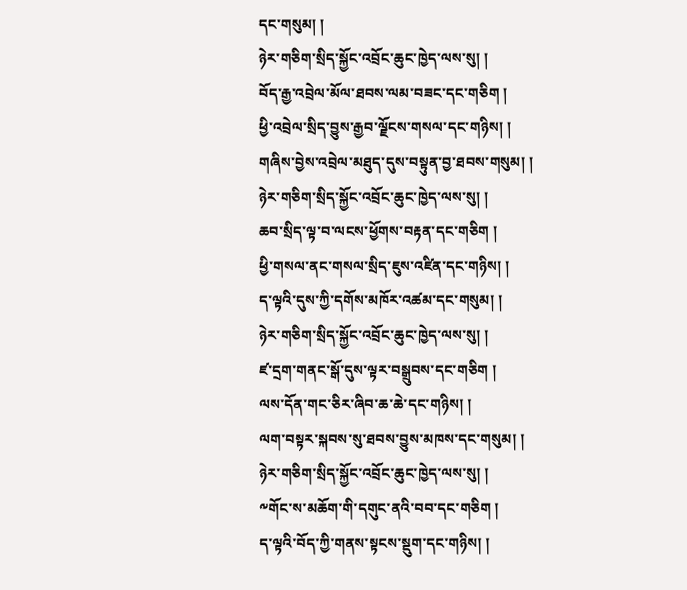དང་གསུམ། །
ཉེར་གཅིག་སྲིད་སྐྱོང་འབྲོང་ཆུང་ཁྱེད་ལས་སུ། །
བོད་རྒྱ་འབྲེལ་མོལ་ཐབས་ལམ་བཟང་དང་གཅིག །
ཕྱི་འབྲེལ་སྲིད་བྱུས་རྒྱབ་ལྗོངས་གསལ་དང་གཉིས། །
གཞིས་བྱེས་འབྲེལ་མཐུད་དུས་བསྟུན་བྱ་ཐབས་གསུམ། །
ཉེར་གཅིག་སྲིད་སྐྱོང་འབྲོང་ཆུང་ཁྱེད་ལས་སུ། །
ཆབ་སྲིད་ལྟ་བ་ལངས་ཕྱོགས་བརྟན་དང་གཅིག །
ཕྱི་གསལ་ནང་གསལ་སྲིད་ཇུས་འཛིན་དང་གཉིས། །
ད་ལྟའི་དུས་ཀྱི་དགོས་མཁོར་འཚམ་དང་གསུམ། །
ཉེར་གཅིག་སྲིད་སྐྱོང་འབྲོང་ཆུང་ཁྱེད་ལས་སུ། །
ཛ་དྲག་གནང་སྒོ་དུས་ལྟར་བསྒྲུབས་དང་གཅིག །
ལས་དོན་གང་ཅིར་ཞིབ་ཆ་ཆེ་དང་གཉིས། །
ལག་བསྟར་སྐབས་སུ་ཐབས་བྱུས་མཁས་དང་གསུམ། །
ཉེར་གཅིག་སྲིད་སྐྱོང་འབྲོང་ཆུང་ཁྱེད་ལས་སུ། །
༸གོང་ས་མཆོག་གི་དགུང་ནའི་བབ་དང་གཅིག །
ད་ལྟའི་བོད་ཀྱི་གནས་སྟངས་སྡུག་དང་གཉིས། །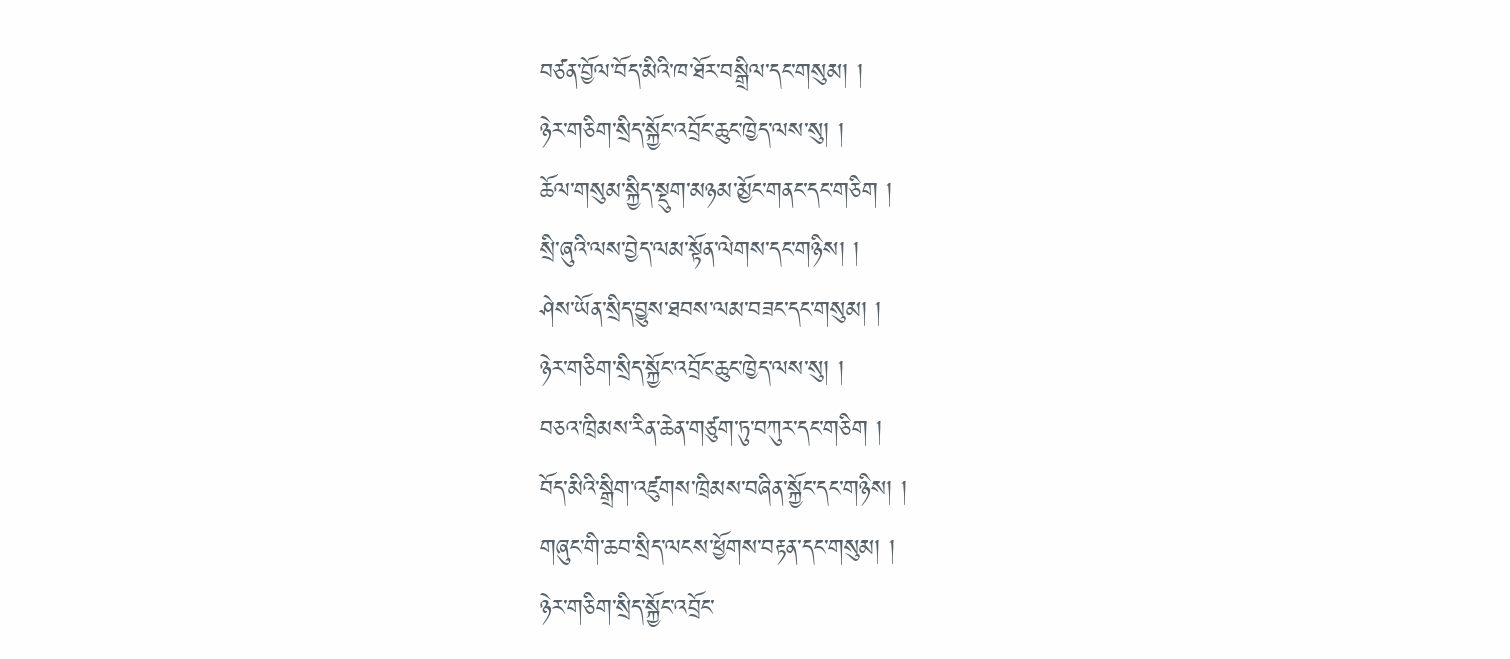བཙན་བྱོལ་བོད་མིའི་ཁ་ཐོར་བསྒྲིལ་དང་གསུམ། །
ཉེར་གཅིག་སྲིད་སྐྱོང་འབྲོང་ཆུང་ཁྱེད་ལས་སུ། །
ཆོལ་གསུམ་སྐྱིད་སྡུག་མཉམ་མྱོང་གནང་དང་གཅིག །
སྲི་ཞུའི་ལས་བྱེད་ལམ་སྟོན་ལེགས་དང་གཉིས། །
ཤེས་ཡོན་སྲིད་བྱུས་ཐབས་ལམ་བཟང་དང་གསུམ། །
ཉེར་གཅིག་སྲིད་སྐྱོང་འབྲོང་ཆུང་ཁྱེད་ལས་སུ། །
བཅའ་ཁྲིམས་རིན་ཆེན་གཙུག་ཏུ་བཀུར་དང་གཅིག །
བོད་མིའི་སྒྲིག་འཛུགས་ཁྲིམས་བཞིན་སྐྱོང་དང་གཉིས། །
གཞུང་གི་ཆབ་སྲིད་ལངས་ཕྱོགས་བརྟན་དང་གསུམ། །
ཉེར་གཅིག་སྲིད་སྐྱོང་འབྲོང་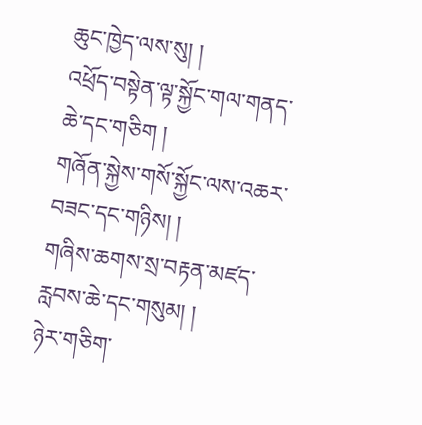ཆུང་ཁྱེད་ལས་སུ། །
འཕྲོད་བསྟེན་ལྟ་སྐྱོང་གལ་གནད་ཆེ་དང་གཅིག །
གཞོན་སྐྱེས་གསོ་སྐྱོང་ལས་འཆར་བཟང་དང་གཉིས། །
གཞིས་ཆགས་སྲ་བརྟན་མཛད་རླབས་ཆེ་དང་གསུམ། །
ཉེར་གཅིག་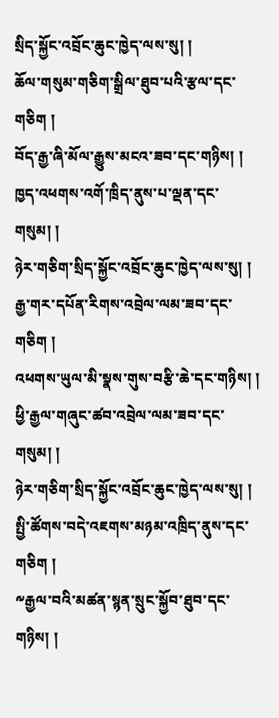སྲིད་སྐྱོང་འབྲོང་ཆུང་ཁྱེད་ལས་སུ། །
ཆོལ་གསུམ་གཅིག་སྒྲིལ་ཐུབ་པའི་རྩལ་དང་གཅིག །
བོད་རྒྱ་ཞི་མོལ་རྒྱུས་མངའ་ཟབ་དང་གཉིས། །
ཁྱད་འཕགས་འགོ་ཁྲིད་ནུས་པ་ལྡན་དང་གསུམ། །
ཉེར་གཅིག་སྲིད་སྐྱོང་འབྲོང་ཆུང་ཁྱེད་ལས་སུ། །
རྒྱ་གར་དཔོན་རིགས་འབྲེལ་ལམ་ཟབ་དང་གཅིག །
འཕགས་ཡུལ་མི་སྣས་གུས་བརྩི་ཆེ་དང་གཉིས། །
ཕྱི་རྒྱལ་གཞུང་ཚབ་འབྲེལ་ལམ་ཟབ་དང་གསུམ། །
ཉེར་གཅིག་སྲིད་སྐྱོང་འབྲོང་ཆུང་ཁྱེད་ལས་སུ། །
སྤྱི་ཚོགས་བདེ་འཇགས་མཉམ་འཁྲིད་ནུས་དང་གཅིག །
༸རྒྱལ་བའི་མཚན་སྙན་སྲུང་སྐྱོབ་ཐུབ་དང་གཉིས། །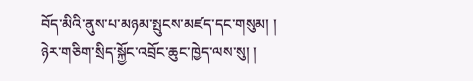བོད་མིའི་ནུས་པ་མཉམ་སྤུངས་མཛད་དང་གསུམ། །
ཉེར་གཅིག་སྲིད་སྐྱོང་འབྲོང་ཆུང་ཁྱེད་ལས་སུ། །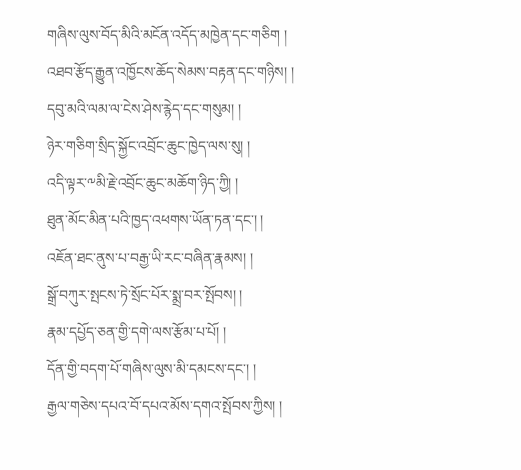གཞིས་ལུས་བོད་མིའི་མངོན་འདོད་མཁྱེན་དང་གཅིག །
འཐབ་རྩོད་རྒྱུན་འཁྱོངས་ཆོད་སེམས་བརྟན་དང་གཉིས། །
དབུ་མའི་ལམ་ལ་ངེས་ཤེས་རྙེད་དང་གསུམ། །
ཉེར་གཅིག་སྲིད་སྐྱོང་འབྲོང་ཆུང་ཁྱེད་ལས་སུ། །
འདི་ལྟར་༸མི་རྗེ་འབྲོང་ཆུང་མཆོག་ཉིད་ཀྱི། །
ཐུན་མོང་མིན་པའི་ཁྱད་འཕགས་ཡོན་ཏན་དང་། །
འཇོན་ཐང་ནུས་པ་བརྒྱ་ཡི་རང་བཞིན་རྣམས། །
སྒྲོ་བཀུར་སྤངས་ཏེ་སྲོང་པོར་སྨྲ་བར་སྤོབས། །
རྣམ་དཔྱོད་ཅན་གྱི་དགེ་ལས་རྩོམ་པ་པོ། །
དོན་གྱི་བདག་པོ་གཞིས་ལུས་མི་དམངས་དང་། །
རྒྱལ་གཅེས་དཔའ་བོ་དཔའ་མོས་དགའ་སྤོབས་ཀྱིས། །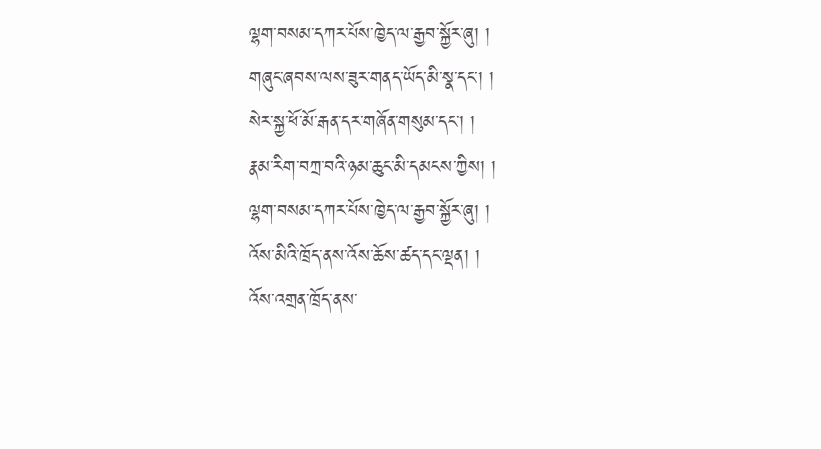ལྷག་བསམ་དཀར་པོས་ཁྱེད་ལ་རྒྱབ་སྐྱོར་ཞུ། །
གཞུང་ཞབས་ལས་ཟུར་གནད་ཡོད་མི་སྣ་དང་། །
སེར་སྐྱ་ཕོ་མོ་རྒན་དར་གཞོན་གསུམ་དང་། །
རྣམ་རིག་བཀྲ་བའི་ཉམ་ཆུང་མི་དམངས་ཀྱིས། །
ལྷག་བསམ་དཀར་པོས་ཁྱེད་ལ་རྒྱབ་སྐྱོར་ཞུ། །
འོས་མིའི་ཁྲོད་ནས་འོས་ཆོས་ཚད་དང་ལྡན། །
འོས་འགྲན་ཁྲོད་ནས་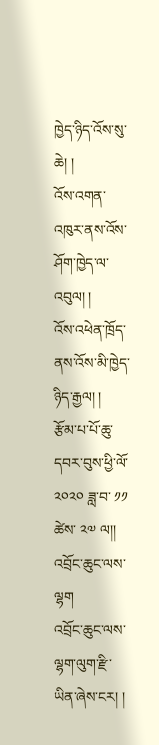ཁྱེད་ཉིད་འོས་སུ་ཆེ། །
འོས་འགན་འཁུར་ནས་འོས་ཤོག་ཁྱེད་ལ་འབུལ། །
འོས་འཕེན་ཁྲོད་ནས་འོས་མི་ཁྱེད་ཉིད་རྒྱལ། །
རྩོམ་པ་པོ་ཆུ་དབར་བུས་ཕྱི་ལོ་ ༢༠༢༠ ཟླ་བ་ ༡༡ ཚེས་ ༢༧ ལ།།
འབྲོང་ཆུང་ལས་ལྷག
འབྲོང་ཆུང་ལས་ལྷག་ལུག་རྫི་ཡིན་ཞེས་ངར། །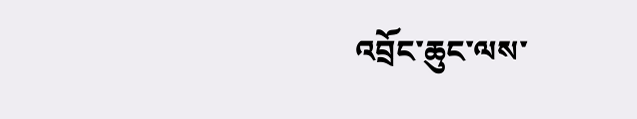འབྲོང་ཆུང་ལས་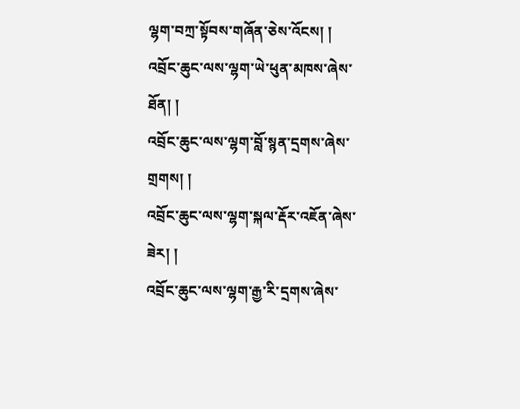ལྷག་བཀྲ་སྟོབས་གཞོན་ཅེས་འོངས། །
འབྲོང་ཆུང་ལས་ལྷག་ཡེ་ཕུན་མཁས་ཞེས་ཐོན། །
འབྲོང་ཆུང་ལས་ལྷག་བློ་སྙན་དྲགས་ཞེས་གྲགས། །
འབྲོང་ཆུང་ལས་ལྷག་སྐལ་རྡོར་འཇོན་ཞེས་ཟེར། །
འབྲོང་ཆུང་ལས་ལྷག་རྒྱ་རི་དྲགས་ཞེས་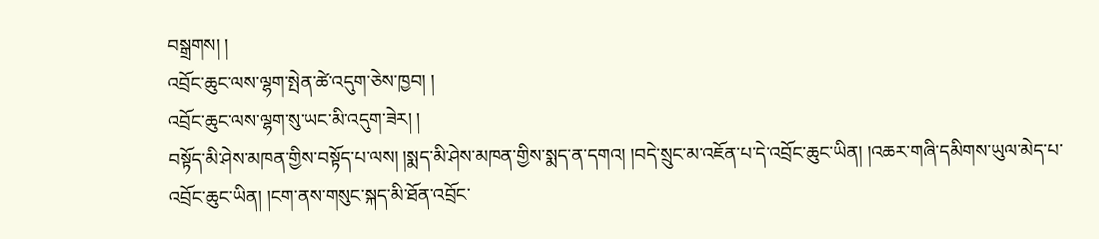བསྒྲགས། །
འབྲོང་ཆུང་ལས་ལྷག་སྤེན་ཚེ་འདུག་ཅེས་ཁྱབ། །
འབྲོང་ཆུང་ལས་ལྷག་སུ་ཡང་མི་འདུག་ཟེར། །
བསྟོད་མི་ཤེས་མཁན་གྱིས་བསྟོད་པ་ལས། །སྨད་མི་ཤེས་མཁན་གྱིས་སྨད་ན་དགའ། །བདེ་སྲུང་མ་འཇོན་པ་དེ་འབྲོང་ཆུང་ཡིན། །འཆར་གཞི་དམིགས་ཡུལ་མེད་པ་འབྲོང་ཆུང་ཡིན། །ངག་ནས་གསུང་སྐད་མི་ཐོན་འབྲོང་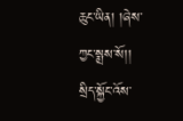ཆུང་ཡིན། །ཞེས་ཀྱང་སྨྲས་སོ།།
སྲིད་སྐྱོང་འོས་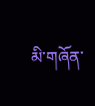མི་གཞོན་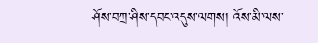ཤོས་བཀྲ་ཤིས་དབང་འདུས་ལགས། འོས་མི་ལས་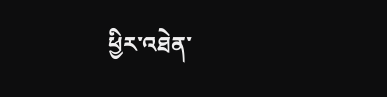ཕྱིར་འཐེན་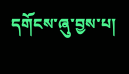དགོངས་ཞུ་བྱས་པ།